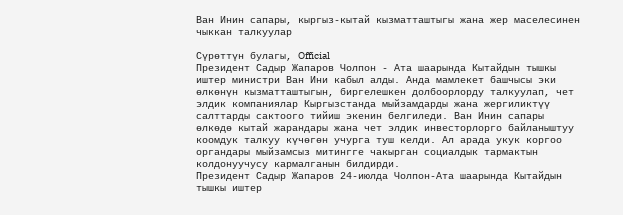Ван Инин сапары, кыргыз-кытай кызматташтыгы жана жер маселесинен чыккан талкуулар

Сүрөттүн булагы, Official
Президент Садыр Жапаров Чолпон - Ата шаарында Кытайдын тышкы иштер министри Ван Ини кабыл алды. Анда мамлекет башчысы эки өлкөнүн кызматташтыгын, биргелешкен долбоорлорду талкуулап, чет элдик компаниялар Кыргызстанда мыйзамдарды жана жергиликтүү салттарды сактоого тийиш экенин белгиледи. Ван Инин сапары өлкөдө кытай жарандары жана чет элдик инвесторлорго байланыштуу коомдук талкуу күчөгөн учурга туш келди. Ал арада укук коргоо органдары мыйзамсыз митингге чакырган социалдык тармактын колдонуучусу кармалганын билдирди.
Президент Садыр Жапаров 24-июлда Чолпон-Ата шаарында Кытайдын тышкы иштер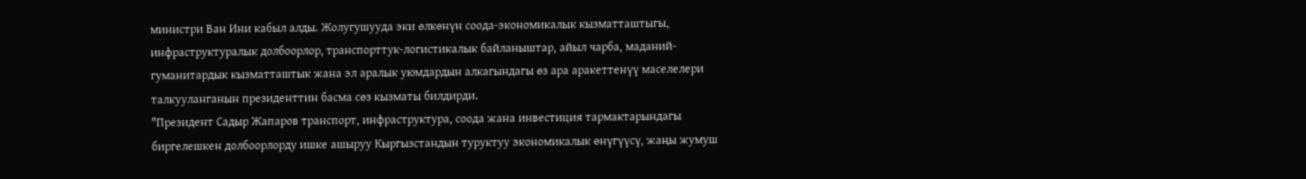министри Ван Ини кабыл алды. Жолугушууда эки өлкөнүн соода-экономикалык кызматташтыгы, инфраструктуралык долбоорлор, транспорттук-логистикалык байланыштар, айыл чарба, маданий-гуманитардык кызматташтык жана эл аралык уюмдардын алкагындагы өз ара аракеттенүү маселелери талкууланганын президенттин басма сөз кызматы билдирди.
"Президент Садыр Жапаров транспорт, инфраструктура, соода жана инвестиция тармактарындагы биргелешкен долбоорлорду ишке ашыруу Кыргызстандын туруктуу экономикалык өнүгүүсү, жаңы жумуш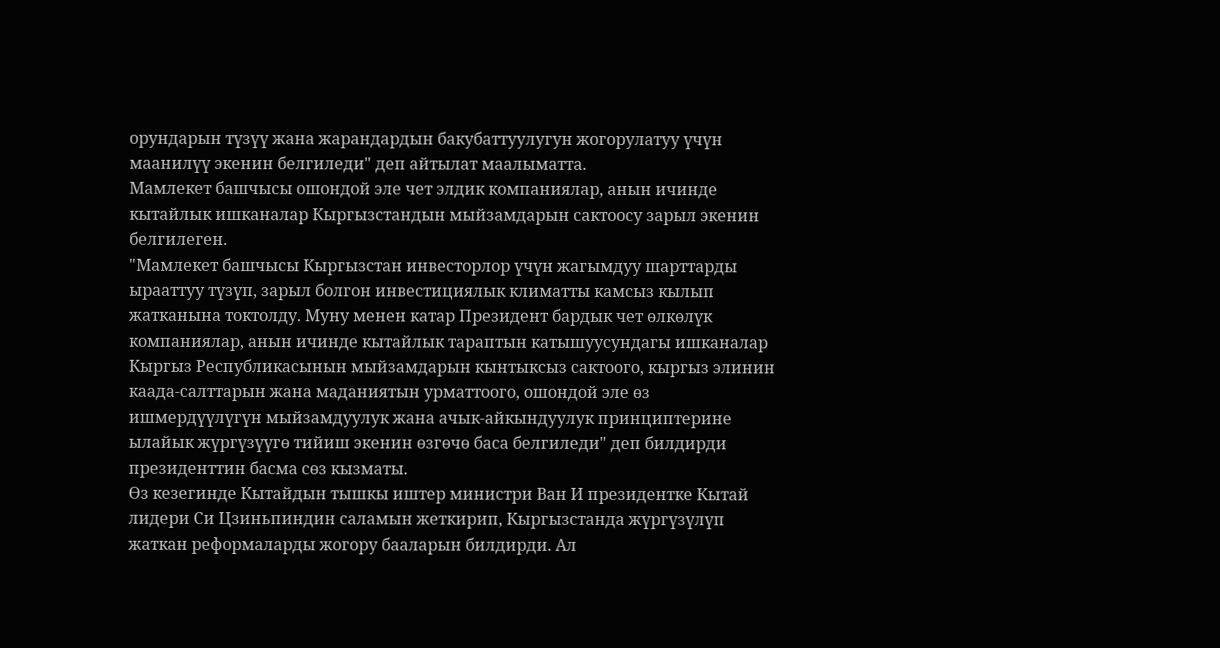орундарын түзүү жана жарандардын бакубаттуулугун жогорулатуу үчүн маанилүү экенин белгиледи" деп айтылат маалыматта.
Мамлекет башчысы ошондой эле чет элдик компаниялар, анын ичинде кытайлык ишканалар Кыргызстандын мыйзамдарын сактоосу зарыл экенин белгилеген.
"Мамлекет башчысы Кыргызстан инвесторлор үчүн жагымдуу шарттарды ырааттуу түзүп, зарыл болгон инвестициялык климатты камсыз кылып жатканына токтолду. Муну менен катар Президент бардык чет өлкөлүк компаниялар, анын ичинде кытайлык тараптын катышуусундагы ишканалар Кыргыз Республикасынын мыйзамдарын кынтыксыз сактоого, кыргыз элинин каада-салттарын жана маданиятын урматтоого, ошондой эле өз ишмердүүлүгүн мыйзамдуулук жана ачык-айкындуулук принциптерине ылайык жүргүзүүгө тийиш экенин өзгөчө баса белгиледи" деп билдирди президенттин басма сөз кызматы.
Өз кезегинде Кытайдын тышкы иштер министри Ван И президентке Кытай лидери Си Цзиньпиндин саламын жеткирип, Кыргызстанда жүргүзүлүп жаткан реформаларды жогору бааларын билдирди. Ал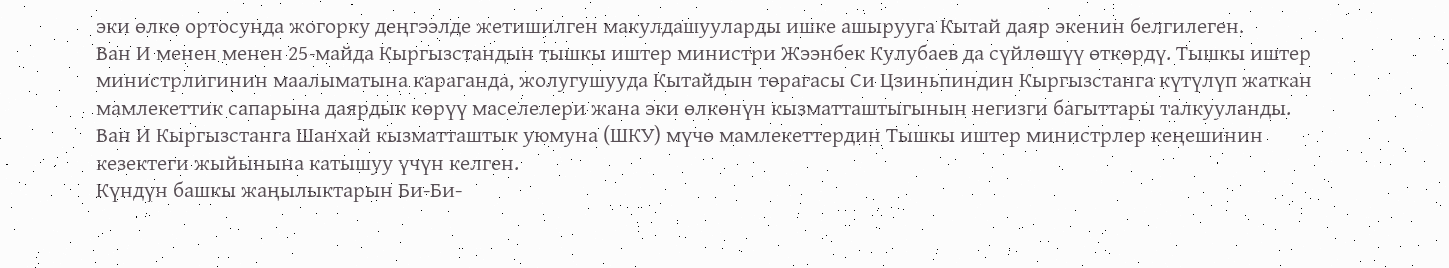эки өлкө ортосунда жогорку деңгээлде жетишилген макулдашууларды ишке ашырууга Кытай даяр экенин белгилеген.
Ван И менен менен 25-майда Кыргызстандын тышкы иштер министри Жээнбек Кулубаев да сүйлөшүү өткөрдү. Тышкы иштер министрлигинин маалыматына караганда, жолугушууда Кытайдын төрагасы Си Цзиньпиндин Кыргызстанга күтүлүп жаткан мамлекеттик сапарына даярдык көрүү маселелери жана эки өлкөнүн кызматташтыгынын негизги багыттары талкууланды.
Ван И Кыргызстанга Шанхай кызматташтык уюмуна (ШКУ) мүчө мамлекеттердин Тышкы иштер министрлер кеңешинин кезектеги жыйынына катышуу үчүн келген.
Күндүн башкы жаңылыктарын Би-Би-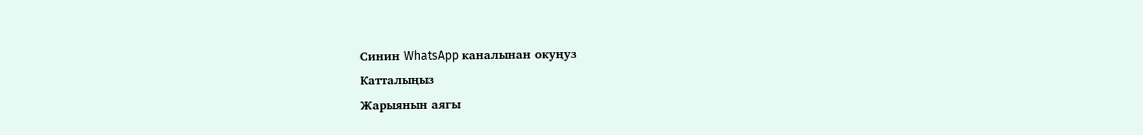Синин WhatsApp каналынан окуңуз
Катталыңыз
Жарыянын аягы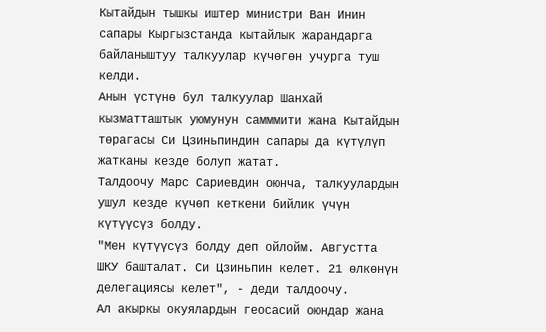Кытайдын тышкы иштер министри Ван Инин сапары Кыргызстанда кытайлык жарандарга байланыштуу талкуулар күчөгөн учурга туш келди.
Анын үстүнө бул талкуулар Шанхай кызматташтык уюмунун самммити жана Кытайдын төрагасы Си Цзиньпиндин сапары да күтүлүп жатканы кезде болуп жатат.
Талдоочу Марс Сариевдин оюнча, талкуулардын ушул кезде күчөп кеткени бийлик үчүн күтүүсүз болду.
"Мен күтүүсүз болду деп ойлойм. Августта ШКУ башталат. Си Цзиньпин келет. 21 өлкөнүн делегациясы келет", - деди талдоочу.
Ал акыркы окуялардын геосасий оюндар жана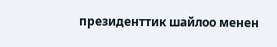президенттик шайлоо менен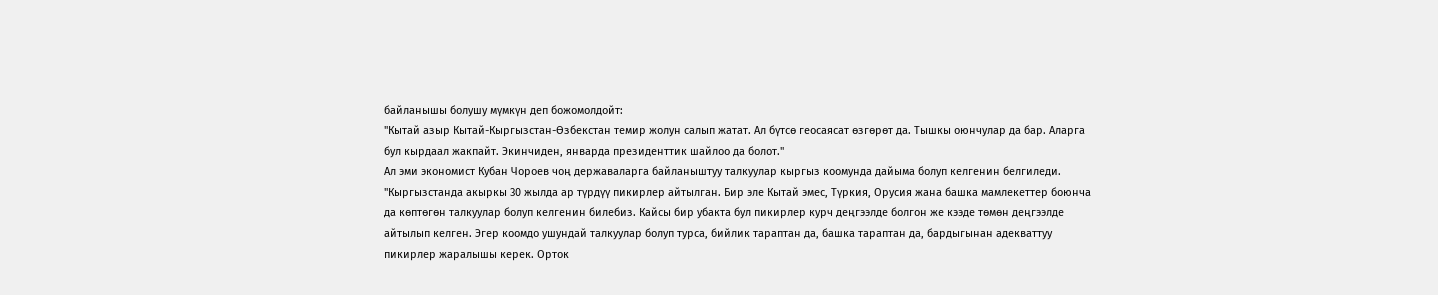байланышы болушу мүмкүн деп божомолдойт:
"Кытай азыр Кытай-Кыргызстан-Өзбекстан темир жолун салып жатат. Ал бүтсө геосаясат өзгөрөт да. Тышкы оюнчулар да бар. Аларга бул кырдаал жакпайт. Экинчиден, январда президенттик шайлоо да болот."
Ал эми экономист Кубан Чороев чоң державаларга байланыштуу талкуулар кыргыз коомунда дайыма болуп келгенин белгиледи.
"Кыргызстанда акыркы 30 жылда ар түрдүү пикирлер айтылган. Бир эле Кытай эмес, Түркия, Орусия жана башка мамлекеттер боюнча да көптөгөн талкуулар болуп келгенин билебиз. Кайсы бир убакта бул пикирлер курч деңгээлде болгон же кээде төмөн деңгээлде айтылып келген. Эгер коомдо ушундай талкуулар болуп турса, бийлик тараптан да, башка тараптан да, бардыгынан адекваттуу пикирлер жаралышы керек. Орток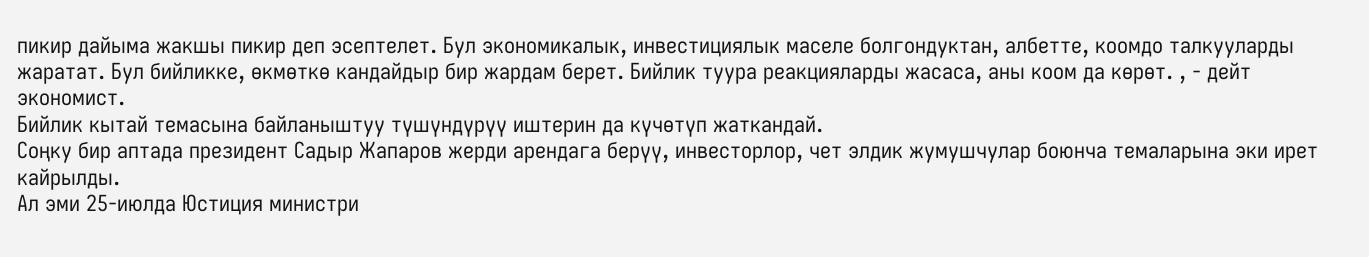пикир дайыма жакшы пикир деп эсептелет. Бул экономикалык, инвестициялык маселе болгондуктан, албетте, коомдо талкууларды жаратат. Бул бийликке, өкмөткө кандайдыр бир жардам берет. Бийлик туура реакцияларды жасаса, аны коом да көрөт. , - дейт экономист.
Бийлик кытай темасына байланыштуу түшүндүрүү иштерин да күчөтүп жаткандай.
Соңку бир аптада президент Садыр Жапаров жерди арендага берүү, инвесторлор, чет элдик жумушчулар боюнча темаларына эки ирет кайрылды.
Ал эми 25-июлда Юстиция министри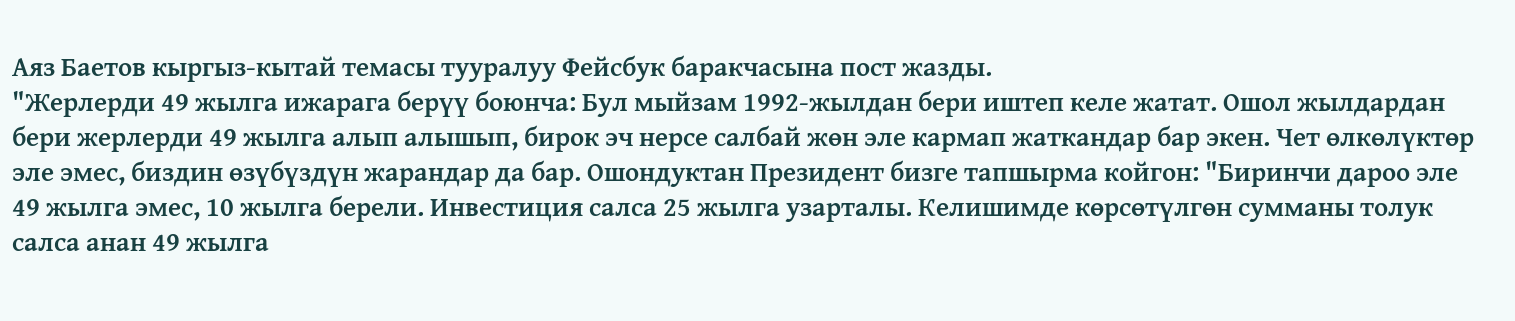Аяз Баетов кыргыз-кытай темасы тууралуу Фейсбук баракчасына пост жазды.
"Жерлерди 49 жылга ижарага берүү боюнча: Бул мыйзам 1992-жылдан бери иштеп келе жатат. Ошол жылдардан бери жерлерди 49 жылга алып алышып, бирок эч нерсе салбай жөн эле кармап жаткандар бар экен. Чет өлкөлүктөр эле эмес, биздин өзүбүздүн жарандар да бар. Ошондуктан Президент бизге тапшырма койгон: "Биринчи дароо эле 49 жылга эмес, 10 жылга берели. Инвестиция салса 25 жылга узарталы. Келишимде көрсөтүлгөн сумманы толук салса анан 49 жылга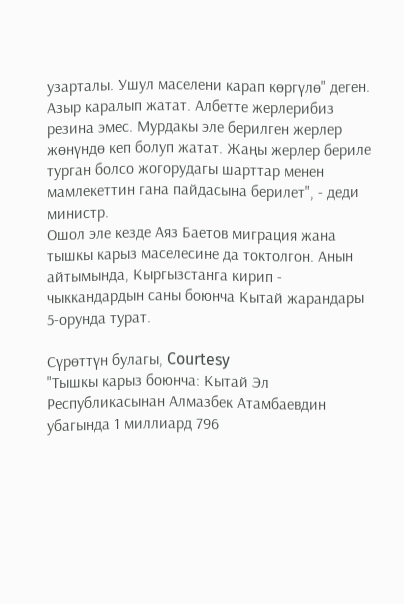узарталы. Ушул маселени карап көргүлө" деген. Азыр каралып жатат. Албетте жерлерибиз резина эмес. Мурдакы эле берилген жерлер жөнүндө кеп болуп жатат. Жаңы жерлер бериле турган болсо жогорудагы шарттар менен мамлекеттин гана пайдасына берилет", - деди министр.
Ошол эле кезде Аяз Баетов миграция жана тышкы карыз маселесине да токтолгон. Анын айтымында, Кыргызстанга кирип - чыккандардын саны боюнча Кытай жарандары 5-орунда турат.

Сүрөттүн булагы, Courtesy
"Тышкы карыз боюнча: Кытай Эл Республикасынан Алмазбек Атамбаевдин убагында 1 миллиард 796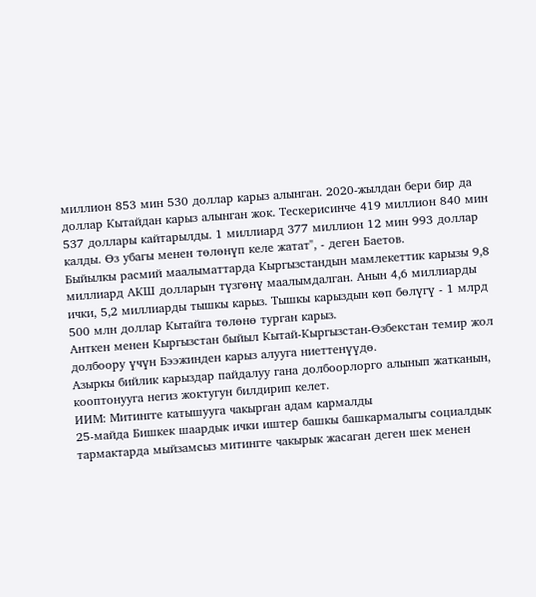миллион 853 мин 530 доллар карыз алынган. 2020-жылдан бери бир да доллар Кытайдан карыз алынган жок. Тескерисинче 419 миллион 840 мин 537 доллары кайтарылды. 1 миллиард 377 миллион 12 мин 993 доллар калды. Өз убагы менен төлөнүп келе жатат", - деген Баетов.
Быйылкы расмий маалыматтарда Кыргызстандын мамлекеттик карызы 9,8 миллиард АКШ долларын түзгөнү маалымдалган. Анын 4,6 миллиарды ички, 5,2 миллиарды тышкы карыз. Тышкы карыздын көп бөлүгү - 1 млрд 500 млн доллар Кытайга төлөнө турган карыз.
Анткен менен Кыргызстан быйыл Кытай-Кыргызстан-Өзбекстан темир жол долбоору үчүн Бээжинден карыз алууга ниеттенүүдө.
Азыркы бийлик карыздар пайдалуу гана долбоорлорго алынып жатканын, кооптонууга негиз жоктугун билдирип келет.
ИИМ: Митингге катышууга чакырган адам кармалды
25-майда Бишкек шаардык ички иштер башкы башкармалыгы социалдык тармактарда мыйзамсыз митингге чакырык жасаган деген шек менен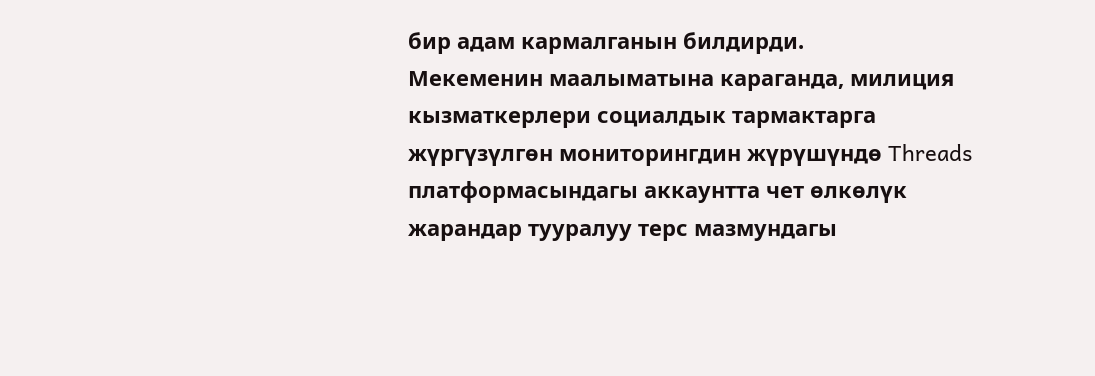бир адам кармалганын билдирди.
Мекеменин маалыматына караганда, милиция кызматкерлери социалдык тармактарга жүргүзүлгөн мониторингдин жүрүшүндө Threads платформасындагы аккаунтта чет өлкөлүк жарандар тууралуу терс мазмундагы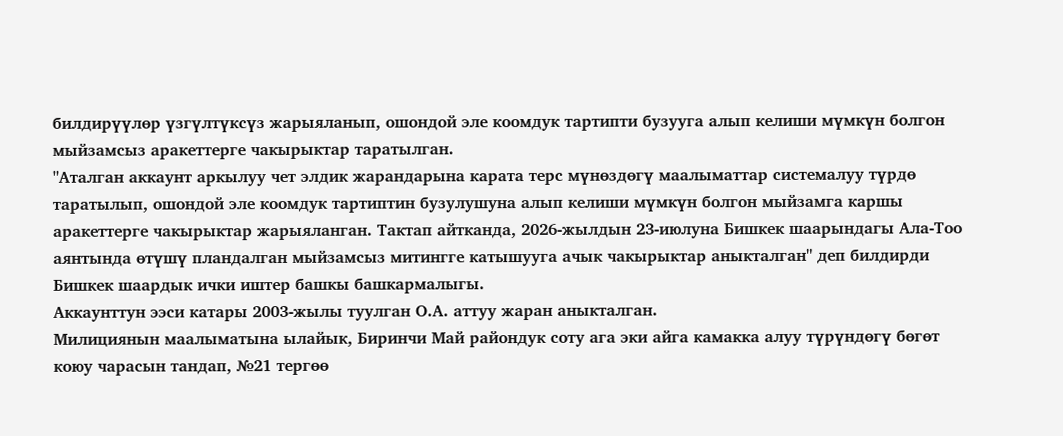билдирүүлөр үзгүлтүксүз жарыяланып, ошондой эле коомдук тартипти бузууга алып келиши мүмкүн болгон мыйзамсыз аракеттерге чакырыктар таратылган.
"Аталган аккаунт аркылуу чет элдик жарандарына карата терс мүнөздөгү маалыматтар системалуу түрдө таратылып, ошондой эле коомдук тартиптин бузулушуна алып келиши мүмкүн болгон мыйзамга каршы аракеттерге чакырыктар жарыяланган. Тактап айтканда, 2026-жылдын 23-июлуна Бишкек шаарындагы Ала-Тоо аянтында өтүшү пландалган мыйзамсыз митингге катышууга ачык чакырыктар аныкталган" деп билдирди Бишкек шаардык ички иштер башкы башкармалыгы.
Аккаунттун ээси катары 2003-жылы туулган О.А. аттуу жаран аныкталган.
Милициянын маалыматына ылайык, Биринчи Май райондук соту ага эки айга камакка алуу түрүндөгү бөгөт коюу чарасын тандап, №21 тергөө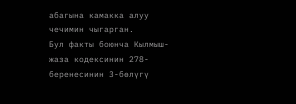абагына камакка алуу чечимин чыгарган.
Бул факты боюнча Кылмыш-жаза кодексинин 278-беренесинин 3-бөлүгү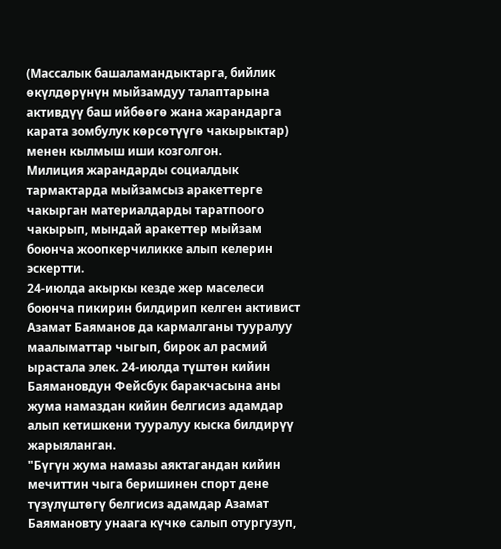(Массалык башаламандыктарга, бийлик өкүлдөрүнүн мыйзамдуу талаптарына активдүү баш ийбөөгө жана жарандарга карата зомбулук көрсөтүүгө чакырыктар) менен кылмыш иши козголгон.
Милиция жарандарды социалдык тармактарда мыйзамсыз аракеттерге чакырган материалдарды таратпоого чакырып, мындай аракеттер мыйзам боюнча жоопкерчиликке алып келерин эскертти.
24-июлда акыркы кезде жер маселеси боюнча пикирин билдирип келген активист Азамат Баяманов да кармалганы тууралуу маалыматтар чыгып, бирок ал расмий ырастала элек. 24-июлда түштөн кийин Баямановдун Фейсбук баракчасына аны жума намаздан кийин белгисиз адамдар алып кетишкени тууралуу кыска билдирүү жарыяланган.
"Бүгүн жума намазы аяктагандан кийин мечиттин чыга беришинен спорт дене түзүлүштөгү белгисиз адамдар Азамат Баямановту унаага күчкө салып отургузуп,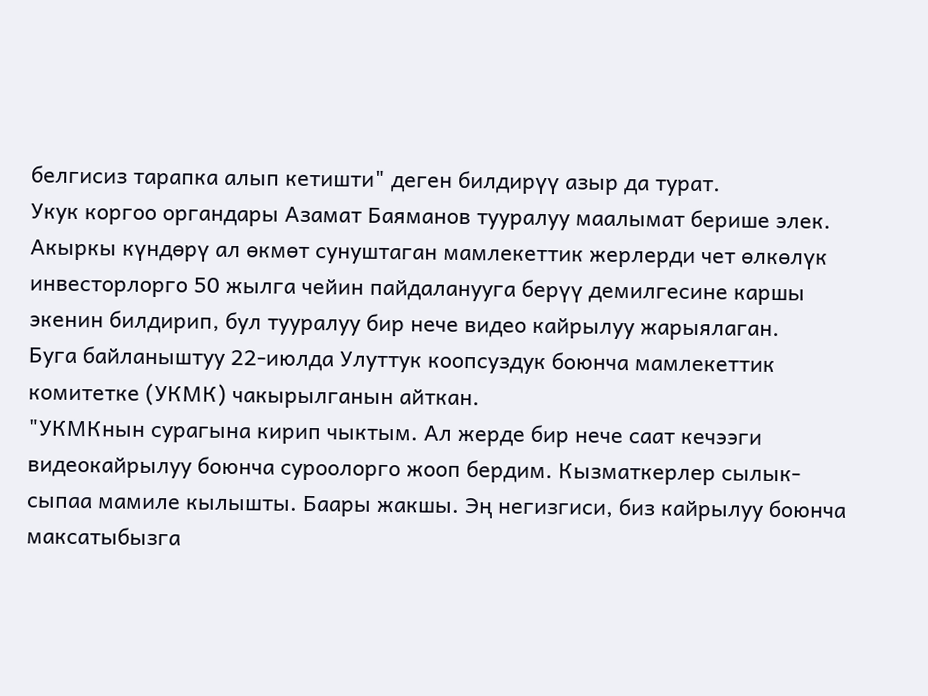белгисиз тарапка алып кетишти" деген билдирүү азыр да турат.
Укук коргоо органдары Азамат Баяманов тууралуу маалымат берише элек.
Акыркы күндөрү ал өкмөт сунуштаган мамлекеттик жерлерди чет өлкөлүк инвесторлорго 50 жылга чейин пайдаланууга берүү демилгесине каршы экенин билдирип, бул тууралуу бир нече видео кайрылуу жарыялаган.
Буга байланыштуу 22-июлда Улуттук коопсуздук боюнча мамлекеттик комитетке (УКМК) чакырылганын айткан.
"УКМКнын сурагына кирип чыктым. Ал жерде бир нече саат кечээги видеокайрылуу боюнча суроолорго жооп бердим. Кызматкерлер сылык-сыпаа мамиле кылышты. Баары жакшы. Эң негизгиси, биз кайрылуу боюнча максатыбызга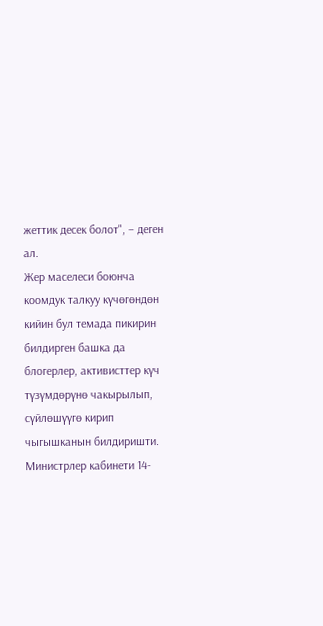жеттик десек болот", – деген ал.
Жер маселеси боюнча коомдук талкуу күчөгөндөн кийин бул темада пикирин билдирген башка да блогерлер, активисттер күч түзүмдөрүнө чакырылып, сүйлөшүүгө кирип чыгышканын билдиришти.
Министрлер кабинети 14-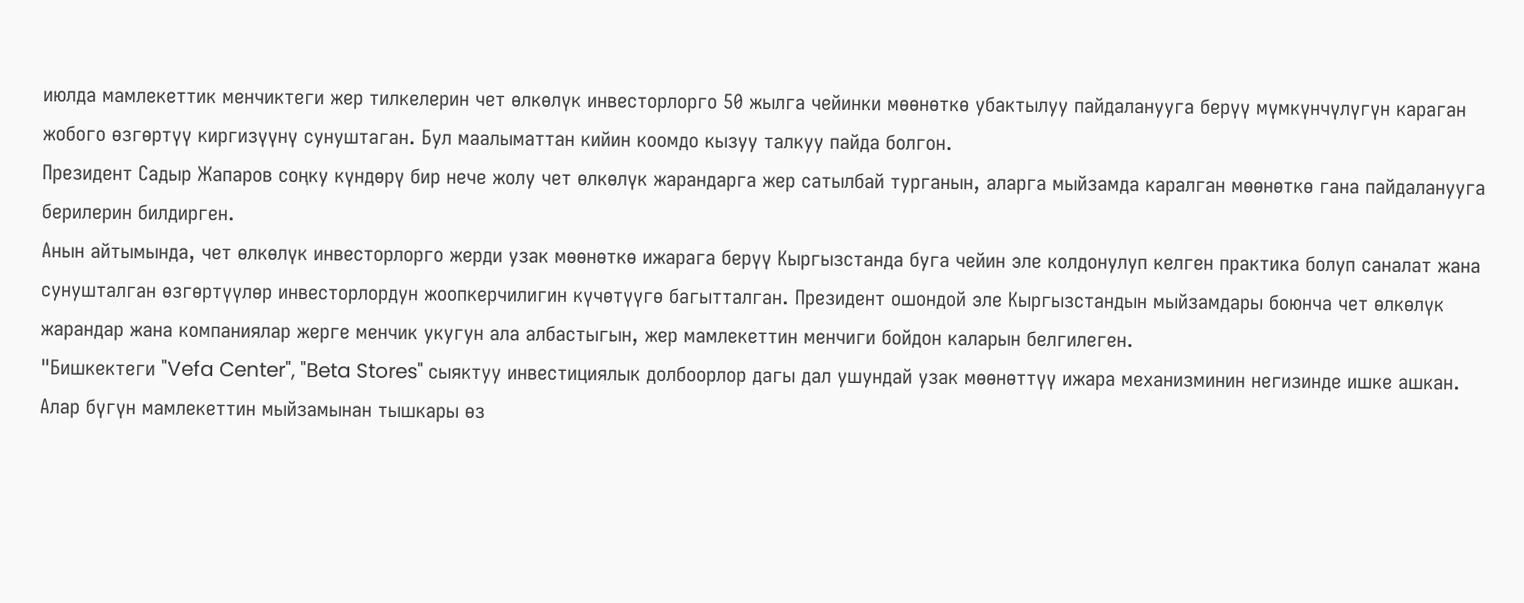июлда мамлекеттик менчиктеги жер тилкелерин чет өлкөлүк инвесторлорго 50 жылга чейинки мөөнөткө убактылуу пайдаланууга берүү мүмкүнчүлүгүн караган жобого өзгөртүү киргизүүнү сунуштаган. Бул маалыматтан кийин коомдо кызуу талкуу пайда болгон.
Президент Садыр Жапаров соңку күндөрү бир нече жолу чет өлкөлүк жарандарга жер сатылбай турганын, аларга мыйзамда каралган мөөнөткө гана пайдаланууга берилерин билдирген.
Анын айтымында, чет өлкөлүк инвесторлорго жерди узак мөөнөткө ижарага берүү Кыргызстанда буга чейин эле колдонулуп келген практика болуп саналат жана сунушталган өзгөртүүлөр инвесторлордун жоопкерчилигин күчөтүүгө багытталган. Президент ошондой эле Кыргызстандын мыйзамдары боюнча чет өлкөлүк жарандар жана компаниялар жерге менчик укугун ала албастыгын, жер мамлекеттин менчиги бойдон каларын белгилеген.
"Бишкектеги "Vefa Center", "Beta Stores" сыяктуу инвестициялык долбоорлор дагы дал ушундай узак мөөнөттүү ижара механизминин негизинде ишке ашкан. Алар бүгүн мамлекеттин мыйзамынан тышкары өз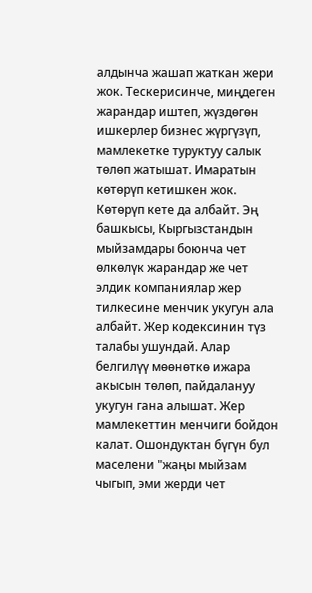алдынча жашап жаткан жери жок. Тескерисинче, миңдеген жарандар иштеп, жүздөгөн ишкерлер бизнес жүргүзүп, мамлекетке туруктуу салык төлөп жатышат. Имаратын көтөрүп кетишкен жок. Көтөрүп кете да албайт. Эң башкысы, Кыргызстандын мыйзамдары боюнча чет өлкөлүк жарандар же чет элдик компаниялар жер тилкесине менчик укугун ала албайт. Жер кодексинин түз талабы ушундай. Алар белгилүү мөөнөткө ижара акысын төлөп, пайдалануу укугун гана алышат. Жер мамлекеттин менчиги бойдон калат. Ошондуктан бүгүн бул маселени "жаңы мыйзам чыгып, эми жерди чет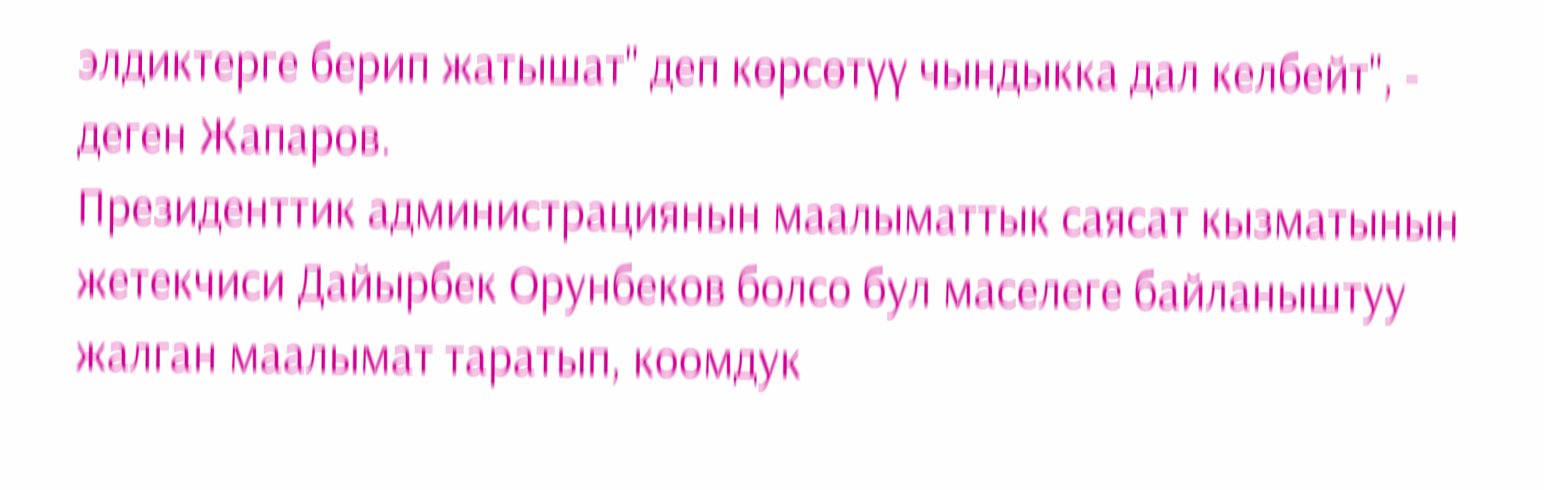элдиктерге берип жатышат" деп көрсөтүү чындыкка дал келбейт", - деген Жапаров.
Президенттик администрациянын маалыматтык саясат кызматынын жетекчиси Дайырбек Орунбеков болсо бул маселеге байланыштуу жалган маалымат таратып, коомдук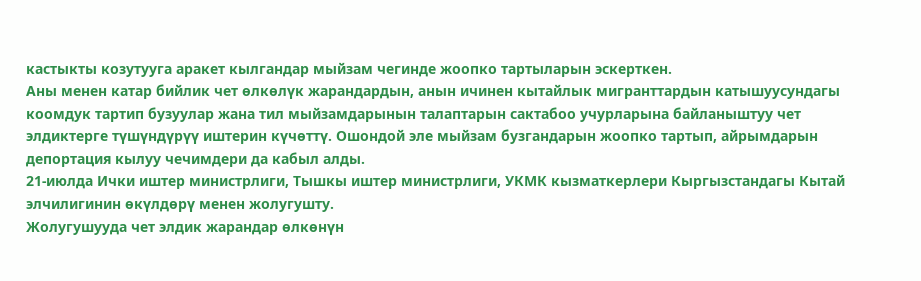кастыкты козутууга аракет кылгандар мыйзам чегинде жоопко тартыларын эскерткен.
Аны менен катар бийлик чет өлкөлүк жарандардын, анын ичинен кытайлык мигранттардын катышуусундагы коомдук тартип бузуулар жана тил мыйзамдарынын талаптарын сактабоо учурларына байланыштуу чет элдиктерге түшүндүрүү иштерин күчөттү. Ошондой эле мыйзам бузгандарын жоопко тартып, айрымдарын депортация кылуу чечимдери да кабыл алды.
21-июлда Ички иштер министрлиги, Тышкы иштер министрлиги, УКМК кызматкерлери Кыргызстандагы Кытай элчилигинин өкүлдөрү менен жолугушту.
Жолугушууда чет элдик жарандар өлкөнүн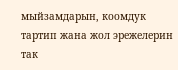мыйзамдарын, коомдук тартип жана жол эрежелерин так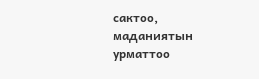сактоо, маданиятын урматтоо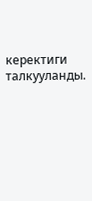керектиги талкууланды.